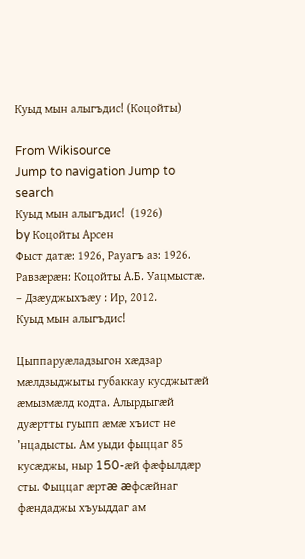Куыд мын алыгъдис! (Коцойты)

From Wikisource
Jump to navigation Jump to search
Куыд мын алыгъдис!  (1926)
by Коцойты Арсен
Фыст датæ: 1926, Рауагъ аз: 1926. Равзæрæн: Коцойты А.Б. Уацмыстæ. – Дзæуджыхъæу : Ир, 2012.
Куыд мын алыгъдис!

Цыппаруæладзыгон хæдзар мæлдзыджыты губаккау кусджытæй æмызмæлд кодта. Алырдыгæй дуæртты гуыпп æмæ хъист не ’нцадысты. Ам уыди фыццаг 85 кусæджы, ныр 150-æй фæфылдæр сты. Фыццаг æртæ æфсæйнаг фæндаджы хъуыддаг ам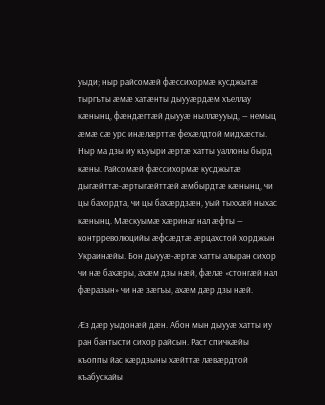уыди; ныр райсомæй фæссихормæ кусджытæ тыргъты æмæ хатæнты дыууæрдæм хъеллау кæнынц, фæндæгтæй дыууæ ныллæууыд, — немыц æмæ сæ урс инæлæрттæ фехæлдтой мидхæсты. Ныр ма дзы иу къуыри æртæ хатты уаллоны бырд кæны. Райсомæй фæссихормæ кусджытæ дыгæйттæ-æртыгæйттæй æмбырдтæ кæнынц, чи цы бахордта, чи цы бахæрдзæн, уый тыххæй ныхас кæнынц. Мæскуымæ хæринаг нал æфты — контрреволюцийы æфсæдтæ æрцахстой хорджын Украинæйы. Бон дыууæ-æртæ хатты алыран сихор чи нæ бахæры, ахæм дзы нæй, фæлæ «стонгæй нал фæразын» чи нæ зæгъы, ахæм дæр дзы нæй.

Æз дæр уыдонæй дæн. Абон мын дыууæ хатты иу ран бантысти сихор райсын. Раст спичкæйы къоппы йас кæрдзыны хæйттæ лæвæрдтой къабускайы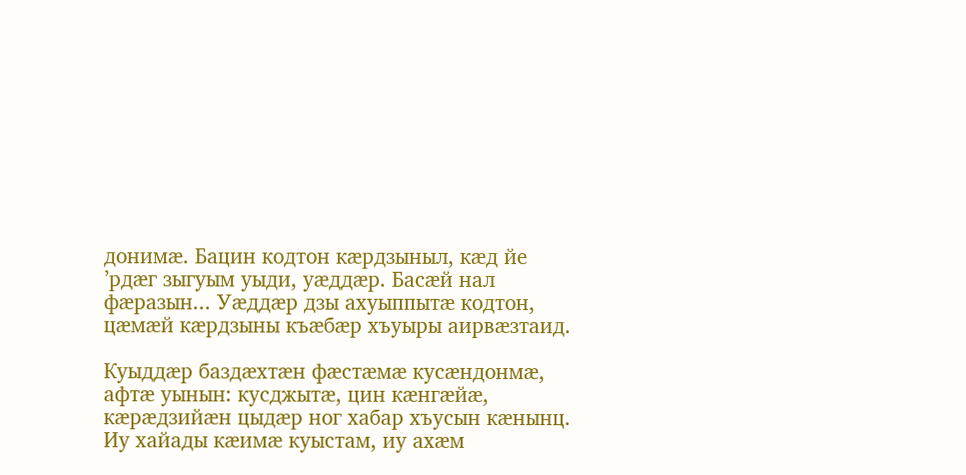донимæ. Бацин кодтон кæрдзыныл, кæд йе ’рдæг зыгуым уыди, уæддæр. Басæй нал фæразын... Уæддæр дзы ахуыппытæ кодтон, цæмæй кæрдзыны къæбæр хъуыры аирвæзтаид.

Куыддæр баздæхтæн фæстæмæ кусæндонмæ, афтæ уынын: кусджытæ, цин кæнгæйæ, кæрæдзийæн цыдæр ног хабар хъусын кæнынц. Иу хайады кæимæ куыстам, иу ахæм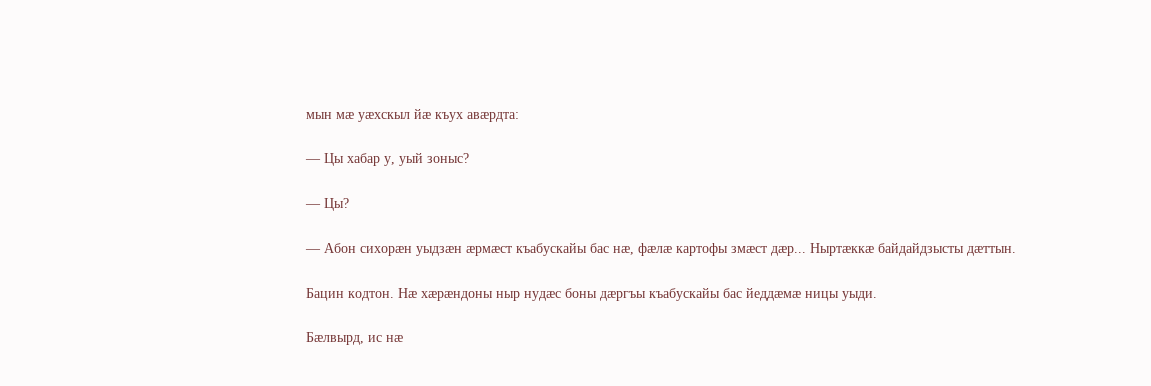мын мæ уæхскыл йæ къух авæрдта:

— Цы хабар у, уый зоныс?

— Цы?

— Абон сихорæн уыдзæн æрмæст къабускайы бас нæ, фæлæ картофы змæст дæр... Ныртæккæ байдайдзысты дæттын.

Бацин кодтон. Нæ хæрæндоны ныр нудæс боны дæргъы къабускайы бас йеддæмæ ницы уыди.

Бæлвырд, ис нæ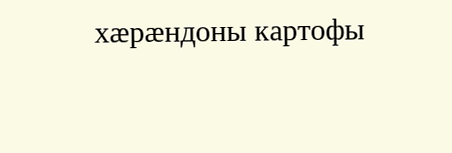хæрæндоны картофы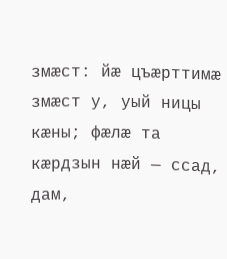змæст: йæ цъæрттимæ змæст у, уый ницы кæны; фæлæ та кæрдзын нæй — ссад, дам,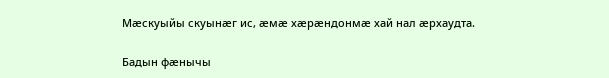Мæскуыйы скуынæг ис, æмæ хæрæндонмæ хай нал æрхаудта.

Бадын фæнычы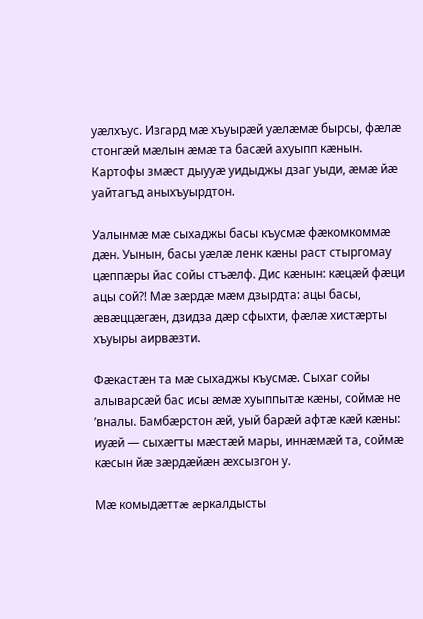уæлхъус. Изгард мæ хъуырæй уæлæмæ бырсы, фæлæ стонгæй мæлын æмæ та басæй ахуыпп кæнын. Картофы змæст дыууæ уидыджы дзаг уыди, æмæ йæ уайтагъд аныхъуырдтон.

Уалынмæ мæ сыхаджы басы къусмæ фæкомкоммæ дæн. Уынын, басы уæлæ ленк кæны раст стыргомау цæппæры йас сойы стъæлф. Дис кæнын: кæцæй фæци ацы сой?! Мæ зæрдæ мæм дзырдта: ацы басы, æвæццæгæн, дзидза дæр сфыхти, фæлæ хистæрты хъуыры аирвæзти.

Фæкастæн та мæ сыхаджы къусмæ. Сыхаг сойы алыварсæй бас исы æмæ хуыппытæ кæны, соймæ не ’вналы. Бамбæрстон æй, уый барæй афтæ кæй кæны: иуæй — сыхæгты мæстæй мары, иннæмæй та, соймæ кæсын йæ зæрдæйæн æхсызгон у.

Мæ комыдæттæ æркалдысты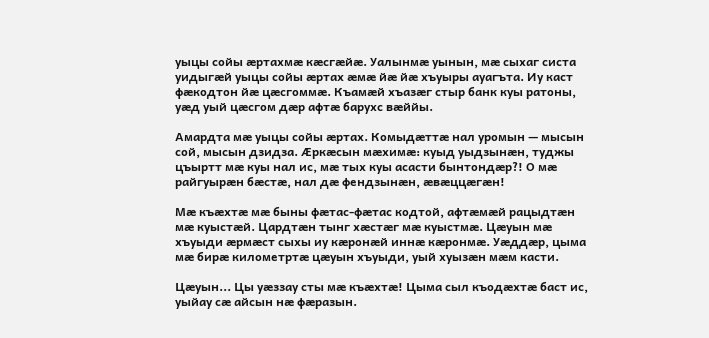уыцы сойы æртахмæ кæсгæйæ. Уалынмæ уынын, мæ сыхаг систа уидыгæй уыцы сойы æртах æмæ йæ йæ хъуыры ауагъта. Иу каст фæкодтон йæ цæсгоммæ. Къамæй хъазæг стыр банк куы ратоны, уæд уый цæсгом дæр афтæ барухс вæййы.

Амардта мæ уыцы сойы æртах. Комыдæттæ нал уромын — мысын сой, мысын дзидза. Æркæсын мæхимæ: куыд уыдзынæн, туджы цъыртт мæ куы нал ис, мæ тых куы асасти бынтондæр?! О мæ райгуырæн бæстæ, нал дæ фендзынæн, æвæццæгæн!

Мæ къæхтæ мæ быны фæтас-фæтас кодтой, афтæмæй рацыдтæн мæ куыстæй. Цардтæн тынг хæстæг мæ куыстмæ. Цæуын мæ хъуыди æрмæст сыхы иу кæронæй иннæ кæронмæ. Уæддæр, цыма мæ бирæ километртæ цæуын хъуыди, уый хуызæн мæм касти.

Цæуын... Цы уæззау сты мæ къæхтæ! Цыма сыл къодæхтæ баст ис, уыйау сæ айсын нæ фæразын.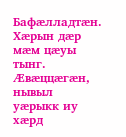Бафæлладтæн. Хæрын дæр мæм цæуы тынг. Æвæццæгæн, нывыл уæрыкк иу хæрд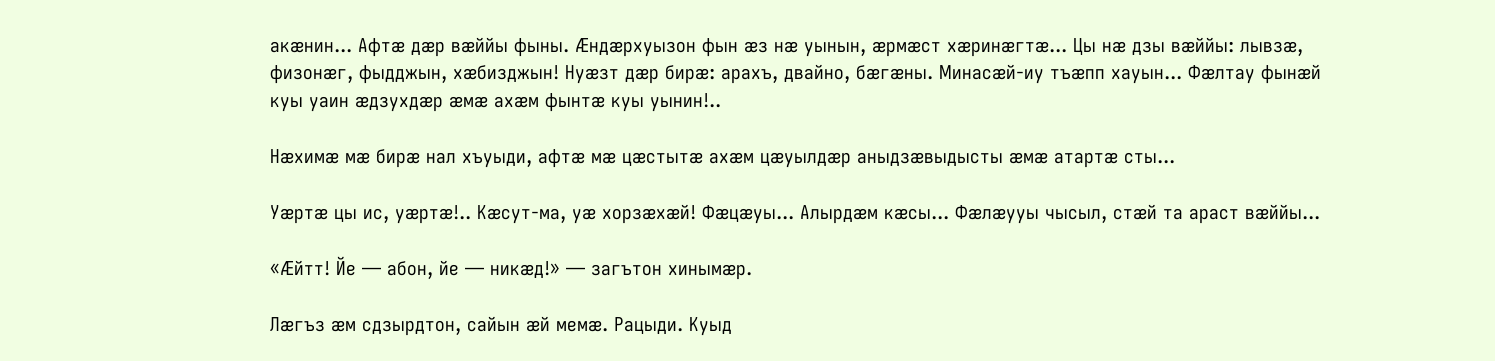акæнин... Афтæ дæр вæййы фыны. Æндæрхуызон фын æз нæ уынын, æрмæст хæринæгтæ... Цы нæ дзы вæййы: лывзæ, физонæг, фыдджын, хæбизджын! Нуæзт дæр бирæ: арахъ, двайно, бæгæны. Минасæй-иу тъæпп хауын... Фæлтау фынæй куы уаин æдзухдæр æмæ ахæм фынтæ куы уынин!..

Нæхимæ мæ бирæ нал хъуыди, афтæ мæ цæстытæ ахæм цæуылдæр аныдзæвыдысты æмæ атартæ сты...

Уæртæ цы ис, уæртæ!.. Кæсут-ма, уæ хорзæхæй! Фæцæуы... Алырдæм кæсы... Фæлæууы чысыл, стæй та араст вæййы...

«Æйтт! Йе — абон, йе — никæд!» — загътон хинымæр.

Лæгъз æм сдзырдтон, сайын æй мемæ. Рацыди. Куыд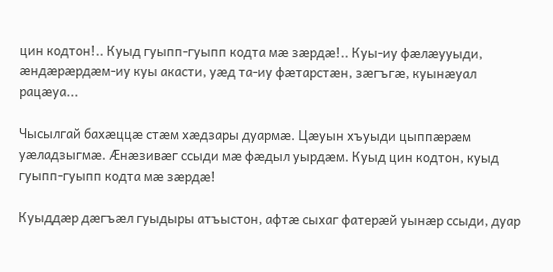цин кодтон!.. Куыд гуыпп-гуыпп кодта мæ зæрдæ!.. Куы-иу фæлæууыди, æндæрæрдæм-иу куы акасти, уæд та-иу фæтарстæн, зæгъгæ, куынæуал рацæуа...

Чысылгай бахæццæ стæм хæдзары дуармæ. Цæуын хъуыди цыппæрæм уæладзыгмæ. Æнæзивæг ссыди мæ фæдыл уырдæм. Куыд цин кодтон, куыд гуыпп-гуыпп кодта мæ зæрдæ!

Куыддæр дæгъæл гуыдыры атъыстон, афтæ сыхаг фатерæй уынæр ссыди, дуар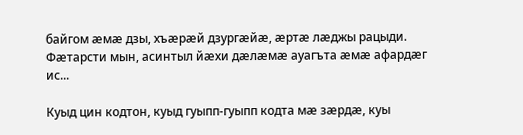байгом æмæ дзы, хъæрæй дзургæйæ, æртæ лæджы рацыди. Фæтарсти мын, асинтыл йæхи дæлæмæ ауагъта æмæ афардæг ис...

Куыд цин кодтон, куыд гуыпп-гуыпп кодта мæ зæрдæ, куы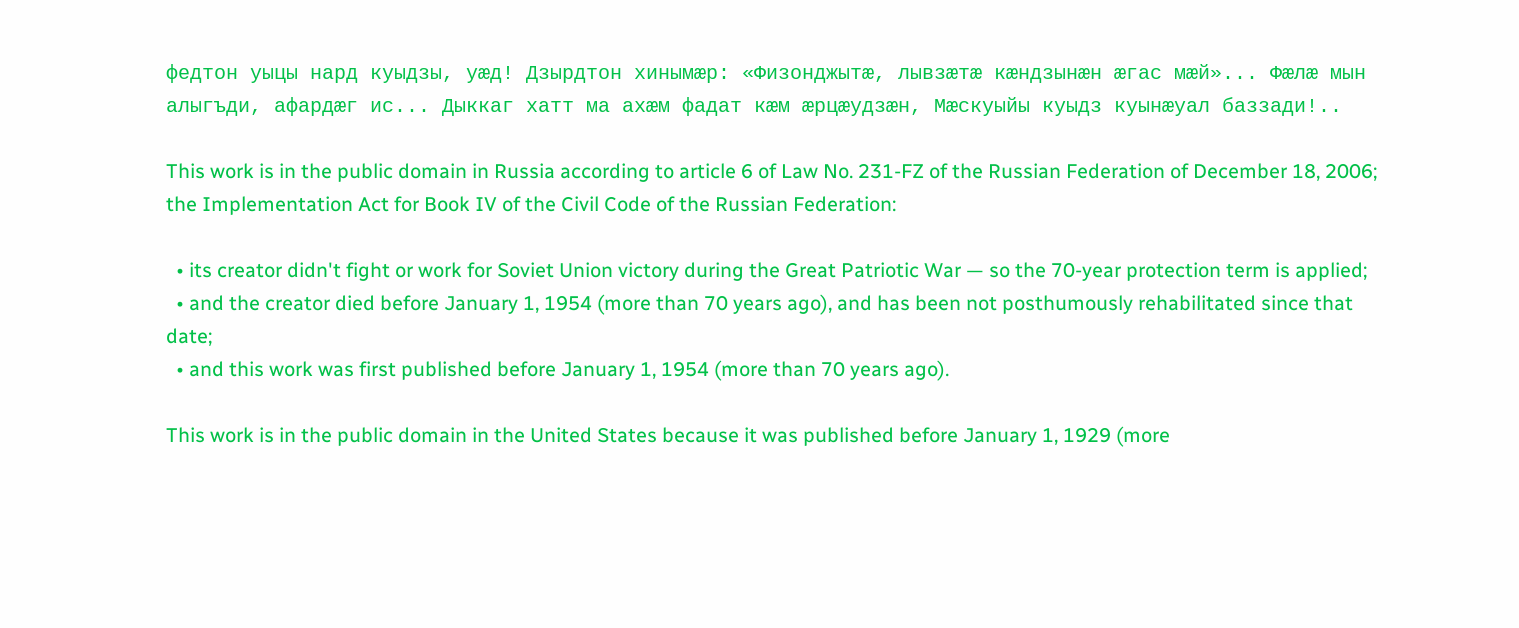федтон уыцы нард куыдзы, уæд! Дзырдтон хинымæр: «Физонджытæ, лывзæтæ кæндзынæн æгас мæй»... Фæлæ мын алыгъди, афардæг ис... Дыккаг хатт ма ахæм фадат кæм æрцæудзæн, Мæскуыйы куыдз куынæуал баззади!..

This work is in the public domain in Russia according to article 6 of Law No. 231-FZ of the Russian Federation of December 18, 2006; the Implementation Act for Book IV of the Civil Code of the Russian Federation:

  • its creator didn't fight or work for Soviet Union victory during the Great Patriotic War — so the 70-year protection term is applied;
  • and the creator died before January 1, 1954 (more than 70 years ago), and has been not posthumously rehabilitated since that date;
  • and this work was first published before January 1, 1954 (more than 70 years ago).

This work is in the public domain in the United States because it was published before January 1, 1929 (more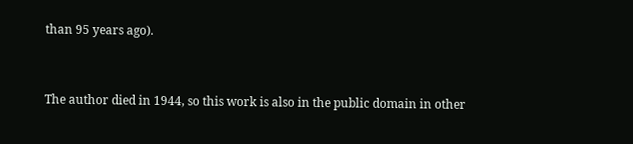than 95 years ago).


The author died in 1944, so this work is also in the public domain in other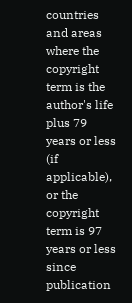countries and areas where the copyright term is the author's life plus 79 years or less (if applicable), or the copyright term is 97 years or less since publication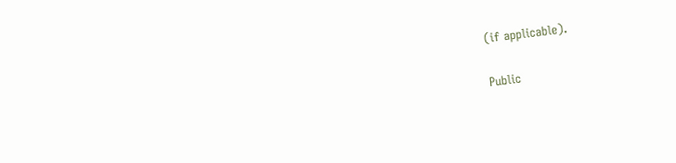(if applicable).

Public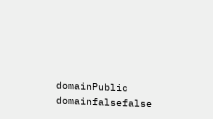domainPublic domainfalsefalse